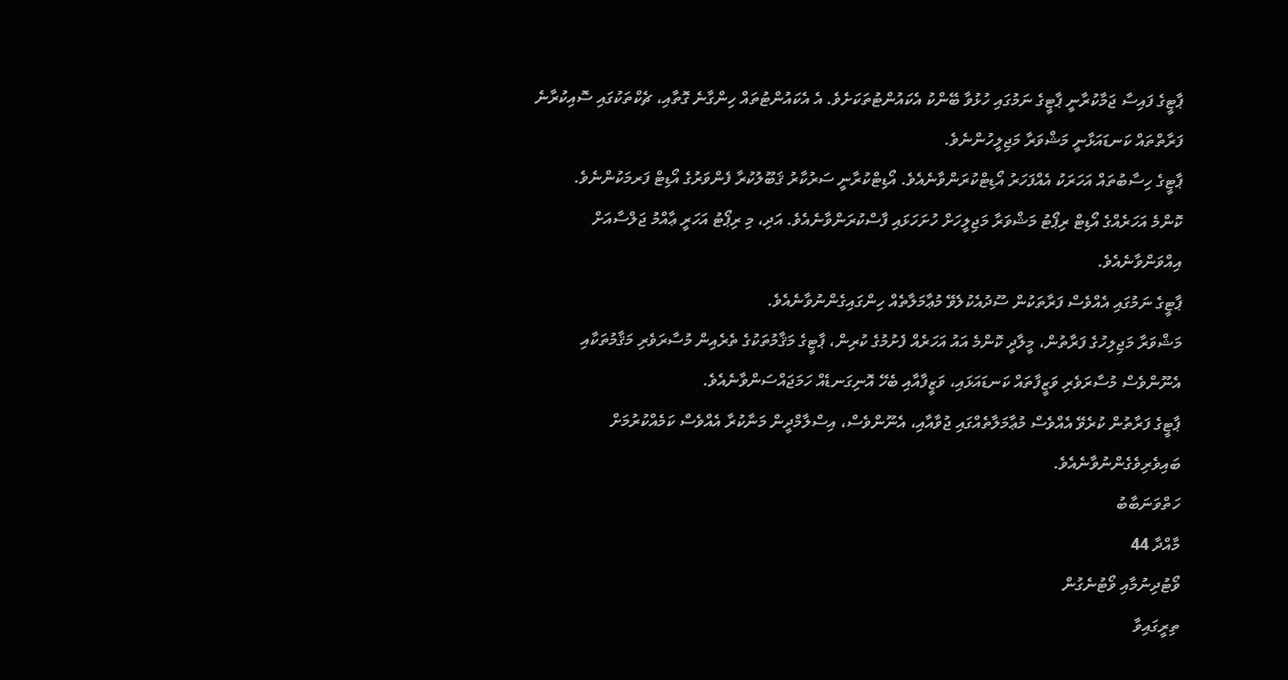ޕާޓީގެ ފައިސާ ޖަމާކުރާނީ ޕާޓީގެ ނަމުގައި ހުޅުވާ ބޭންކު އެކައުންޓުތަކަށެވެ. އެ އެކައުންޓުތައް ހިންގާނެ ގޮތާއި، ޗެކްތަކުގައި ސޮއިކުރާނެ ފަރާތްތައް ކަނޑައަޅާނީ މަޝްވަރާ މަޖިލީހުންނެވެ.
ޕާޓީގެ ހިސާބުތައް އަހަރަކު އެއްފަހަރު އޯޑިޓްކުރަންވާނެއެވެ. އޯޑިޓްކުރާނީ ސަރުކާރު ޤަބޫލުކުރާ ފެންވަރުގެ އޯޑިޓް ފަރމަކުންނެވެ.
ކޮންމެ އަހަރެއްގެ އޯޑިޓް ރިޕޯޓު މަޝްވަރާ މަޖިލީހަށް ހުށަހަޅައި ފާސްކުރަންވާނެއެވެ. އަދި، މި ރިޕޯޓު އަހަރީ ޢާއްމު ޖަލްސާއަށް އިއްވަންވާނެއެވެ.
ޕާޓީގެ ނަމުގައި އެއްވެސް ފަރާތަކުން ސޫދުއެކުލެވޭ މުޢާމަލާތެއް ހިންގައިގެންނުވާނެއެވެ.
މަޝްވަރާ މަޖިލިހުގެ ފަރާތުން، މީލާދީ ކޮންމެ އައު އަހަރެއް ފެށުމުގެ ކުރިން، ޕާޓީގެ މަޤާމުތަކުގެ ތެރެއިން މުސާރަވެރި މަޤާމުތަކާއި އެނޫންވެސް މުސާރަވެރި ވަޒީފާތައް ކަނޑައަޅައި، ވަޒީފާއާއި ބެހޭ އޮނިގަނޑެއް ހަމަޖައްސަންވާނެއެވެ.
ޕާޓީގެ ފަރާތުން ކުރެވޭ އެއްވެސް މުޢާމަލާތެއްގައި ޖުވާއާއި، އެނޫންވެސް، އިސްލާމްދީން މަނާކުރާ އެއްވެސް ކަމެއްކުރުމަށް ބައިވެރިވެގެންނުވާނެއެވެ.
ހަތްވަނަބާބު
މާއްދާ 44
ވޯޓުދިނުމާއި ވޯޓުނެގުން
ތިރީގައިވާ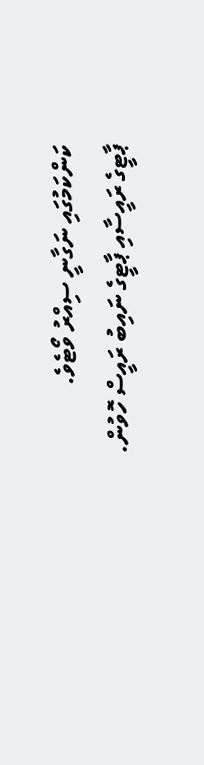ކަންކަމުގައި ނަގާނީ ސިއްރު ވޯޓެވެ.
ޕާޓީގެ ރައީސާއި ޕާޓީގެ ނައިބު ރައީސް ހޮވުން.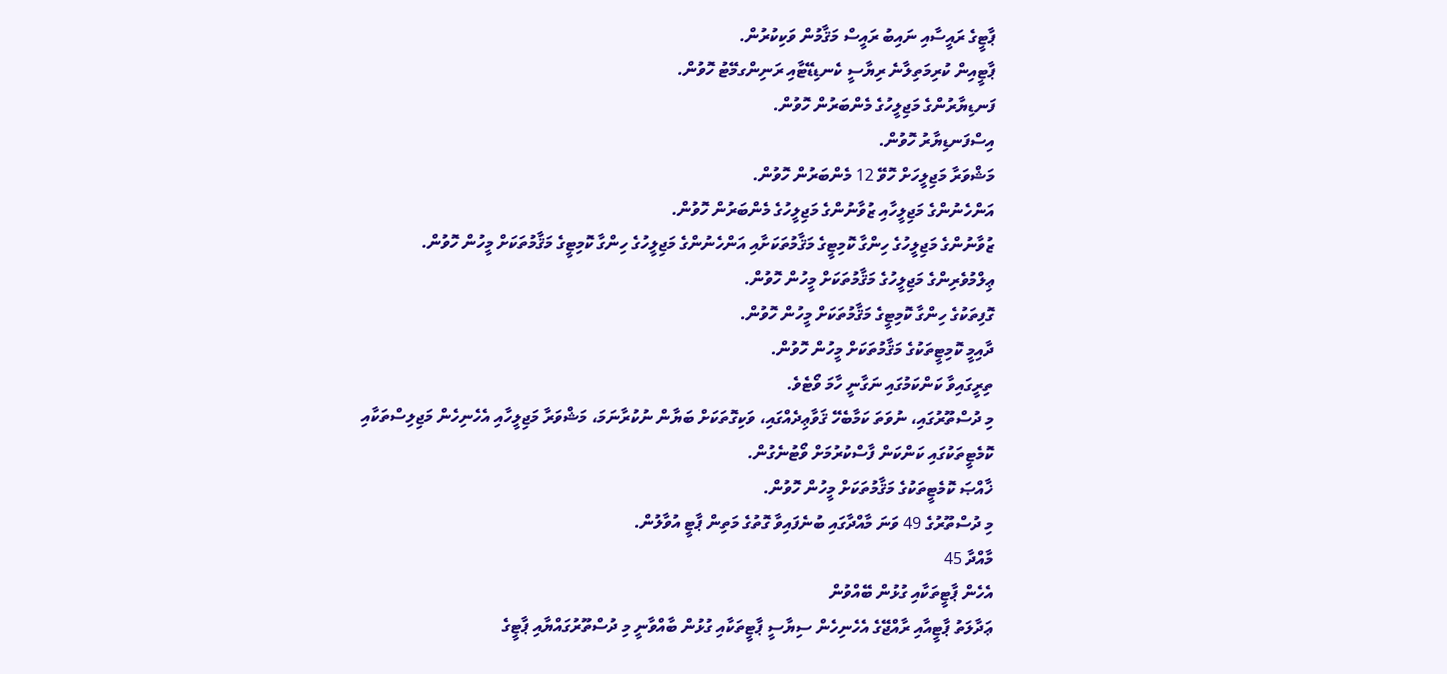ޕާޓީގެ ރައީސާއި ނައިބު ރައީސް މަޤާމުން ވަކިކުރުން.
ޕާޓީއިން ކުރިމަތިލާނެ ރިޔާސީ ކެނޑިޑޭޓާއި ރަނިންގމޭޓު ހޮވުން.
ފަނޑިޔާރުންގެ މަޖިލީހުގެ މެންބަރުން ހޮވުން.
އިސްފަނޑިޔާރު ހޮވުން.
މަޝްވަރާ މަޖިލީހަށް ހޮވޭ 12 މެންބަރުން ހޮވުން.
އަންހެނުންގެ މަޖިލީހާއި ޒުވާނުންގެ މަޖިލީހުގެ މެންބަރުން ހޮވުން.
ޒުވާނުންގެ މަޖިލީހުގެ ހިންގާ ކޮމިޓީގެ މަޤާމުތަކަށާއި އަންހެނުންގެ މަޖިލީހުގެ ހިންގާ ކޮމިޓީގެ މަޤާމުތަކަށް މީހުން ހޮވުން.
ޢިލްމުވެރިންގެ މަޖިލީހުގެ މަޤާމުތަކަށް މީހުން ހޮވުން.
ގޮފިތަކުގެ ހިންގާ ކޮމިޓީގެ މަޤާމުތަކަށް މީހުން ހޮވުން.
ދާއިމީ ކޮމިޓީތަކުގެ މަޤާމުތަކަށް މީހުން ހޮވުން.
ތިރީގައިވާ ކަންކަމުގައި ނަގާނީ ހާމަ ވޯޓެވެ.
މި ދުސްތޫރުގައި، ނުވަތަ ކަމާބެހޭ ޤަވާޢިދެއްގައި، ވަކިގޮތަކަށް ބަޔާން ނުކުރާނަމަ، މަޝްވަރާ މަޖިލީހާއި އެހެނިހެން މަޖިލިސްތަކާއި ކޮމެޓީތަކުގައި ކަންކަން ފާސްކުރުމަށް ވޯޓުނެގުން.
ޚާއްޞަ ކޮމެޓީތަކުގެ މަޤާމުތަކަށް މީހުން ހޮވުން.
މި ދުސްތޫރުގެ 49 ވަނަ މާއްދާގައި ބުނެފައިވާ ގޮތުގެ މަތިން ޕާޓީ އުވާލުން.
މާއްދާ 45
އެހެން ޕާޓީތަކާއި ގުޅުން ބޭއްވުން
ޢަދާލަތު ޕާޓީއާއި ރާއްޖޭގެ އެހެނިހެން ސިޔާސީ ޕާޓީތަކާއި ގުޅުން ބާއްވާނީ މި ދުސްތޫރުގައްޔާއި ޕާޓީގެ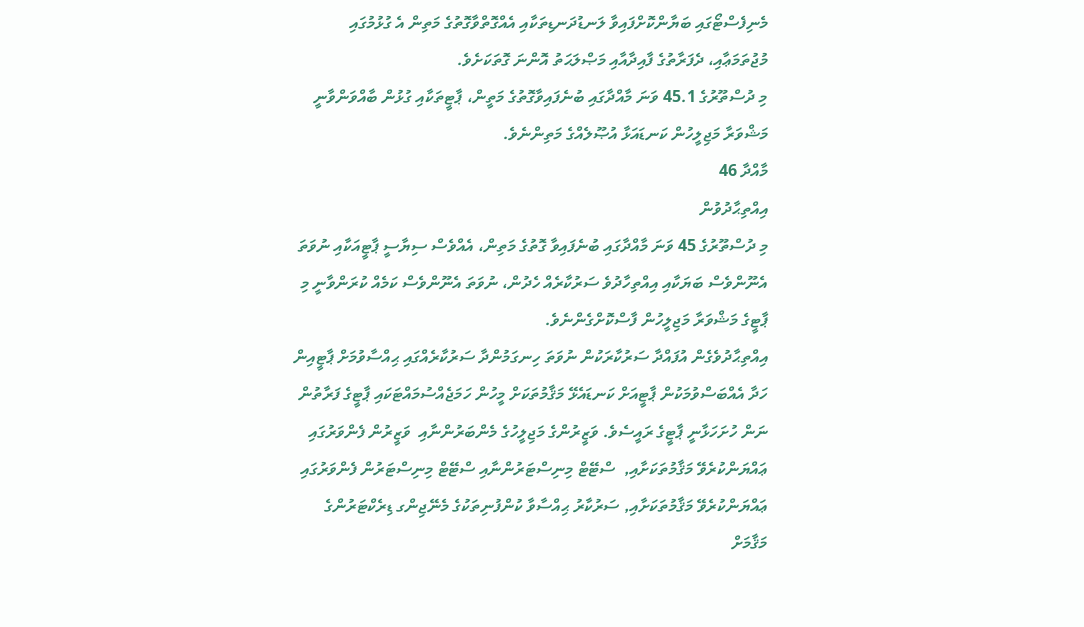މެނިފެސްޓޯގައި ބަޔާންކޮށްފައިވާ ލަނޑުދަނޑިތަކާއި އެއްގޮތްވާގޮތުގެ މަތިން އެ ގުޅުމުގައި މުޖުތަމަޢާއި، ދެފަރާތުގެ ފާއިދާއާއި މަޞްލަޙަތު އޮންނަ ގޮތަކަށެވެ.
މި ދުސްތޫރުގެ 45.1 ވަނަ މާއްދާގައި ބުނެފައިވާގޮތުގެ މަތީން، ޕާޓީތަކާއި ގުޅުން ބާއްވަންވާނީ މަޝްވަރާ މަޖިލީހުން ކަނޑައަޅާ އުޞޫލެއްގެ މަތިންނެވެ.
މާއްދާ 46
އިއްތިޙާދުވުން
މި ދުސްތޫރުގެ 45 ވަނަ މާއްދާގައި ބުނެފައިވާ ގޮތުގެ މަތިން، އެއްވެސް ސިޔާސީ ޕާޓީއަކާއި ނުވަތަ އެނޫންވެސް ބަޔަކާއި އިއްތިހާދުވެ ސަރުކާރެއް ހެދުން، ނުވަތަ އެނޫންވެސް ކަމެއް ކުރަންވާނީ މި ޕާޓީގެ މަޝްވަރާ މަޖިލީހުން ފާސްކޮށްގެންނެވެ.
އިއްތިޙާދުވެގެން އުފައްދާ ސަރުކާރަކުން ނުވަތަ ހިނގަމުންދާ ސަރުކާރެއްގައި ޙިއްސާވުމަށް ޕާޓީއިން ހަދާ އެއްބަސްވުމަކުން ޕާޓީއަށް ކަނޑައެޅޭ މަޤާމުތަކަށް މީހުން ހަމަޖެއްސުމައްޓަކައި ޕާޓީގެ ފަރާތުން ނަން ހުށަހަޅާނީ ޕާޓީގެ ރައީސެވެ. ވަޒީރުންގެ މަޖިލީހުގެ މެންބަރުންނާއި  ވަޒީރުން ފެންވަރުގައި ޢައްޔަންކުރެވޭ މަޤާމުތަކަށާއި,  ސްޓޭޓް މިނިސްޓަރުންނާއި ސްޓޭޓް މިނިސްޓަރުން ފެންވަރުގައި ޢައްޔަންކުރެވޭ މަޤާމުތަކަށާއި, ސަރުކާރު ޙިއްސާވާ ކުންފުނިތަކުގެ މެނޭޖިންގ ޑިރެކްޓަރުންގެ މަޤާމަށް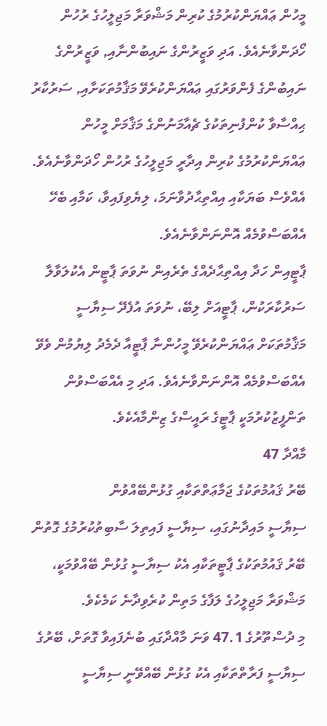މީހުން ޢައްޔަންކުރުމުގެ ކުރިން މަޝްވަރާ މަޖިލީހުގެ ރުހުން ހޯދަންވާނެއެވެ. އަދި ވަޒީރުންގެ ނައިބުންނާއި, ވަޒީރުންގެ ނައިބުންގެ ފެންވަރުގައި ޢައްޔަންކުރެވޭ މަޤާމުތަކަށާއި, ސަރުކާރު ޙިއްސާވާ ކުންފުނިތަކުގެ ޗެއާމަނުންގެ މަޤާމަށް މީހުން ޢައްޔަންކުރުމުގެ ކުރިން އިދާރީ މަޖިލީހުގެ ރުހުން ހޯދަންވާނެއެވެ.
އެއްވެސް ބަޔަކާއި އިއްތިޙާދުވާނަމަ، ލިޔެވިފައިވާ، ކަމާއި ބެހޭ އެއްބަސްވުމެއް އޮންނަންވާނެއެވެ.
ޕާޓީއިން ހަދާ އިއްތިޙާދެއްގެ ތެރެއިން ނުވަތަ ޕާޓީން އެކުލަވާލާ ސަރުކާރަކުން، ޕާޓީއަށް ލިބޭ، ނުވަތަ އުފެދޭ ސިޔާސީ މަޤާމުތަކަށް ޢައްޔަންކުރެވޭ މީހުންނާ ޕާޓީއާ ދެމެދު ލިޔުމުން ވެވޭ އެއްބަސްވުމެއް އޮންނަންވާނެއެވެ. އަދި މި އެއްބަސްވުން ތަންފީޒުކުރުމަކީ ޕާޓީގެ ރައީސްގެ ޒިންމާއެކެވެ.
މާއްދާ 47
ބޭރު ޤައުމުތަކުގެ ޖަމާޢަތްތަކާއި ގުޅުންބޭއްވުން
ސިޔާސީ މައިދާނުގައި، ސިޔާސީ ފައިތިލަ ސާބިތުކުރުމުގެ ގޮތުން ބޭރު ޤައުމުތަކުގެ ޕާޓީތަކާއި އެކު ސިޔާސީ ގުޅުން ބޭއްވުމަކީ، މަޝްވަރާ މަޖިލީހުގެ ލަފާގެ މަތިން ކުރެވިދާނެ ކަމެކެވެ.
މި ދުސްތޫރުގެ 47.1 ވަނަ މާއްދާގައި ބުނެފައިވާ ގޮތަށް، ބޭރުގެ ސިޔާސީ ފަރާތްތަކާއި އެކު ގުޅުން ބޭއްވޭނީ ސިޔާސީ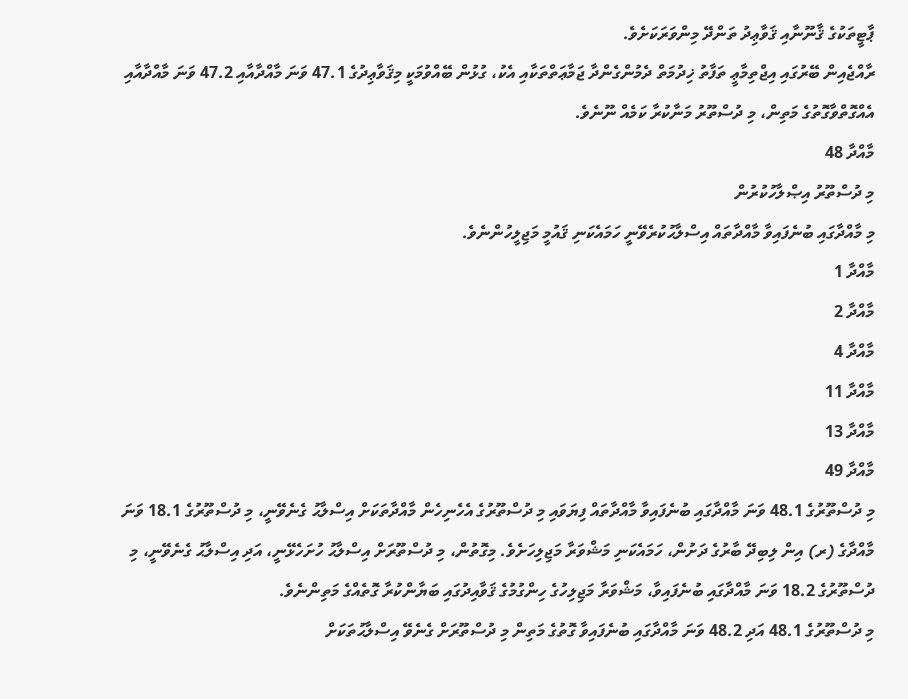ޕާޓީތަކުގެ ޤާނޫނާއި ޤަވާޢިދު ތަންދޭ މިންވަރަކަށެވެ.
ރާއްޖެއިން ބޭރުގައި އިޖްތިމާޢީ ތަފާތު ޚިދުމަތް ދެމުންގެންދާ ޖަމާޢަތްތަކާއި އެކު، ގުޅުން ބޭއްވުމަކީ މިޤަވާޢިދުގެ 47.1 ވަނަ މާއްދާއާއި 47.2 ވަނަ މާއްދާއާއި އެއްގޮތްވާގޮތުގެ މަތިން، މި ދުސްތޫރު މަނާކުރާ ކަމެއް ނޫނެވެ.
މާއްދާ 48
މި ދުސްތޫރު އިޞްލާހުކުރުން
މި މާއްދާގައި ބުނެފައިވާ މާއްދާތައް އިސްލާޙުކުރެވޭނީ ހަމައެކަނި ޤައުމީ މަޖިލީހުންނެވެ.
މާއްދާ 1
މާއްދާ 2
މާއްދާ 4
މާއްދާ 11
މާއްދާ 13
މާއްދާ 49
މި ދުސްތޫރުގެ 48.1 ވަނަ މާއްދާގައި ބުނެފައިވާ މާއްދާތައް ފިޔަވައި މި ދުސްތޫރުގެ އެހެނިހެން މާއްދާތަކަށް އިސްލާޙު ގެނެވޭނީ، މި ދުސްތޫރުގެ 18.1 ވަނަ މާއްދާގެ (ރ) އިން ލިބިދޭ ބާރުގެ ދަށުން، ހަމައެކަނި މަޝްވަރާ މަޖިލިހަށެވެ. މިގޮތުން، މި ދުސްތޫރަށް އިސްލާޙު ހުށަހެޅޭނީ، އަދި އިސްލާޙު ގެނެވޭނީ، މި ދުސްތޫރުގެ 18.2 ވަނަ މާއްދާގައި ބުނެފައިވާ، މަޝްވަރާ މަޖިލިހުގެ ހިންގުމުގެ ޤަވާއިދުގައި ބަޔާންކުރާ ގޮތެއްގެ މަތިންނެވެ.
މި ދުސްތޫރުގެ 48.1 އަދި 48.2 ވަނަ މާއްދާގައި ބުނެފައިވާ ގޮތުގެ މަތިން މި ދުސްތޫރަށް ގެނެވޭ އިސްލާޙުތަކަށް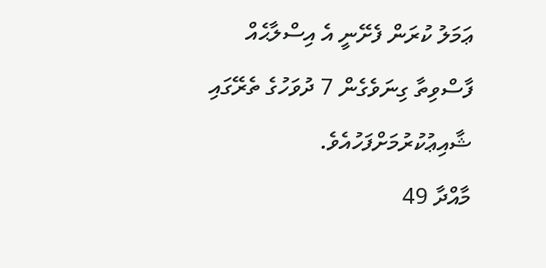ޢަމަލު ކުރަން ފެށޭނީ އެ އިސްލާޙެއް ފާސްވިތާ ގިނަވެގެން 7 ދުވަހުގެ ތެރޭގައި ޝާއިޢުކުރުމަށްފަހުއެވެ.
މާއްދާ 49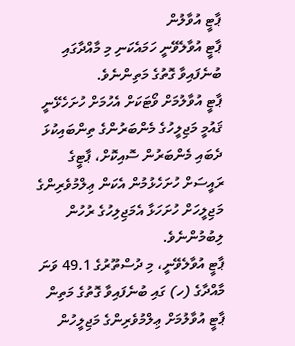ޕާޓީ އުވާލުން
ޕާޓީ އުވާލެވޭނީ ހަމައެކަނި މި މާއްދާގައި ބުނެފައިވާ ގޮތުގެ މަތިންނެވެ.
ޕާޓީ އުވާލުމަށް ވޯޓަކަށް އެހުމަށް ހުށަހެޅޭނީ ޤައުމީ މަޖިލީހުގެ މެންބަރުންގެ ތިންބައިކުޅަ ދެބައި މެންބަރުން ސޮއިކޮށް، ޕާޓީގެ ރައީސަށް ހުށަހެޅުމުން އެކަން ޢިލްމުވެރިންގެ މަޖިލީހަށް ހުށަހަޅާ އެމަޖިލިހުގެ ރުހުން ލިބުމުންނެވެ.
ޕާޓީ އުވާލެވޭނީ، މި ދުސްތޫރުގެ 49.1 ވަނަ މާއްދާގެ (ހ) ގައި ބުނެފައިވާ ގޮތުގެ މަތިން ޕާޓީ އުވާލުމަށް ޢިލްމުވެރިންގެ މަޖިލީހުން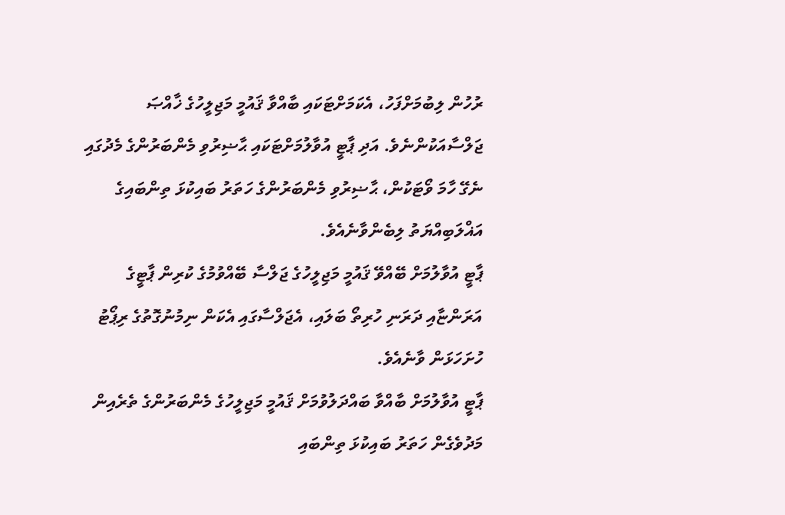ރުހުން ލިބުމަށްފަހު، އެކަމަށްޓަކައި ބާއްވާ ޤައުމީ މަޖިލީހުގެ ޚާއްޞަ ޖަލްސާއަކުންނެވެ. އަދި ޕާޓީ އުވާލުމަށްޓަކައި ޙާޟިރުވި މެންބަރުންގެ މެދުގައި ނެގޭ ހާމަ ވޯޓަކުން، ޙާޟިރުވި މެންބަރުންގެ ހަތަރު ބައިކުޅަ ތިންބައިގެ އަޣްލަބިއްޔަތު ލިބެންވާނެއެވެ.
ޕާޓީ އުވާލުމަށް ބޭއްވޭ ޤައުމީ މަޖިލީހުގެ ޖަލްސާ ބޭއްވުމުގެ ކުރިން ޕާޓީގެ އަރަންޏާއި ދަރަނި ހުރިތޯ ބަލައި، އެޖަލްސާގައި އެކަން ނިމުނުގޮތުގެ ރިޕޯޓު ހުށަހަޅަން ވާނެއެވެ.
ޕާޓީ އުވާލުމަށް ބާއްވާ ބައްދަލުވުމަށް ޤައުމީ މަޖިލީހުގެ މެންބަރުންގެ ތެރެއިން މަދުވެގެން ހަތަރު ބައިކުޅަ ތިންބައި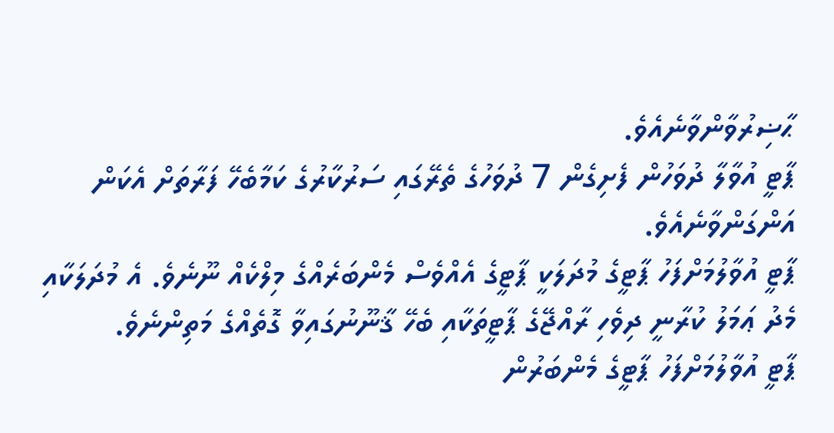ޙާޟިރުވާންވާނެއެވެ.
ޕާޓީ އުވާލާ ދުވަހުން ފެށިގެން 7 ދުވަހުގެ ތެރޭގައި ސަރުކާރުގެ ކަމާބެހޭ ފަރާތަށް އެކަން އަންގަންވާނެއެވެ.
ޕާޓީ އުވާލުމަށްފަހު ޕާޓީގެ މުދަލަކީ ޕާޓީގެ އެއްވެސް މެންބަރެއްގެ މިލްކެއް ނޫނެވެ. އެ މުދަލަކާއި މެދު ޢަމަލު ކުރާނީ ދިވެހި ރާއްޖޭގެ ޕާޓީތަކާއި ބެހޭ ޤާނޫނުގައިވާ ގޮތެއްގެ މަތިންނެވެ.
ޕާޓީ އުވާލުމަށްފަހު ޕާޓީގެ މެންބަރުން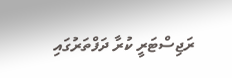ރަޖިސްޓަރީ ކުރާ ދަފްތަރުގައި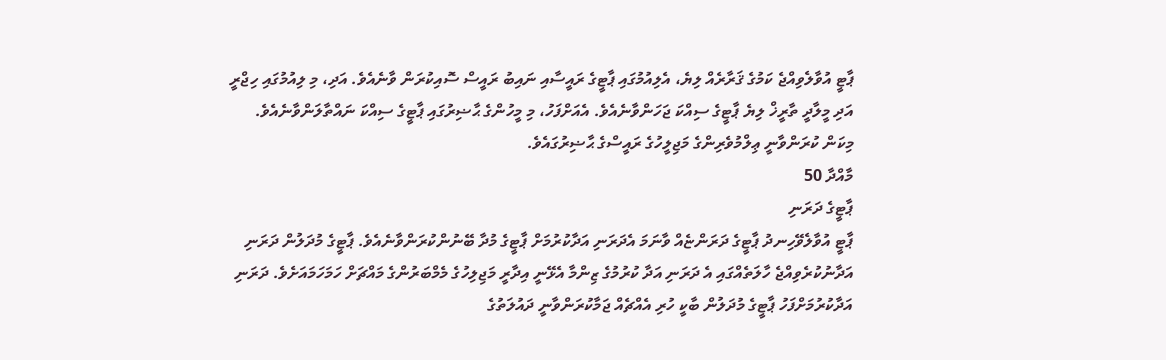ޕާޓީ އުވާލެވިއްޖެ ކަމުގެ ޤަރާރެއް ލިޔެ، އެލިއުމުގައި ޕާޓީގެ ރައީސާއި ނައިބު ރައީސް ސޮއިކުރަން ވާނެއެވެ. އަދި، މި ލިއުމުގައި ހިޖްރީ އަދި މީލާދީ ތާރީޚް ލިޔެ ޕާޓީގެ ސިއްކަ ޖަހަންވާނެއެވެ. އެއަށްފަހު، މި މީހުންގެ ޙާޟިރުގައި ޕާޓީގެ ސިއްކަ ނައްތާލަންވާނެއެވެ. މިކަން ކުރަންވާނީ ޢިލްމުވެރިންގެ މަޖިލީހުގެ ރައީސްގެ ޙާޟިރުގައެވެ.
މާއްދާ 50
ޕާޓީގެ ދަރަނި
ޕާޓީ އުވާލެވޭހިނދު ޕާޓީގެ ދަރަންޏެއް ވާނަމަ އެދަރަނި އަދާކުރުމަށް ޕާޓީގެ މުދާ ބޭނުންކުރަންވާނެއެވެ. ޕާޓީގެ މުދަލުން ދަރަނި އަދާނުކުރެވިއްޖެ ހާލަތެއްގައި އެ ދަރަނި އަދާ ކުރުމުގެ ޒިންމާ އެޅޭނީ އިދާރީ މަޖިލިހުގެ މެމްބަރުންގެ މައްޗަށް ހަމަހަމައަށެވެ. ދަރަނި އަދާކުރުމަށްފަހު ޕާޓީގެ މުދަލުން ބާކީ ހުރި އެއްޗެއް ޖަމާކުރަންވާނީ ދައުލަތުގެ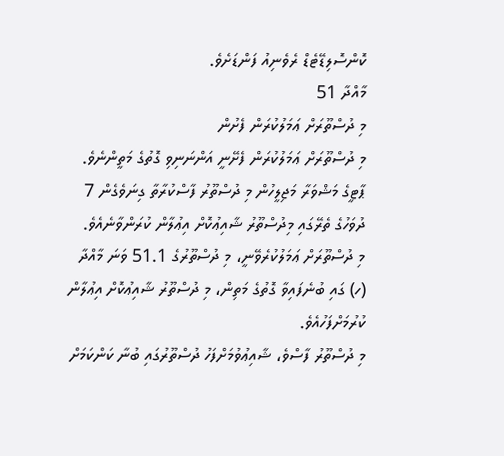ކޮންސޮލިޑޭޓެޑް ރެވެނިއު ފަންޑަށެވެ.
މާއްދާ 51
މި ދުސްތޫރަށް ޢަމަލުކުރަން ފެށުން
މި ދުސްތޫރަށް ޢަމަލުކުރަން ފެށޭނީ އަންނަނިވި ގޮތުގެ މަތީންނެވެ.
ޕާޓީގެ މަޝްވަރާ މަޖިލީހުން މި ދުސްތޫރު ފާސްކުރާތާ ގިނަވެގެން 7 ދުވަހުގެ ތެރޭގައި މިދުސްތޫރު ޝާއިޢުކޮށް އިޢުލާން ކުރަންވާނެއެވެ.
މި ދުސްތޫރަށް ޢަމަލުކުރެވޭނީ، މި ދުސްތޫރުގެ 51.1 ވަނަ މާއްދާ (ހ) ގައި ބުނެފައިވާ ގޮތުގެ މަތިން، މި ދުސްތޫރު ޝާއިޢުކޮށް އިޢުލާން ކުރުމަށްފަހުއެވެ.
މި ދުސްތޫރު ފާސްވެ، ޝާއިޢުވުމަށްފަހު ދުސްތޫރުގައި ބުނާ ކަންކަމަށް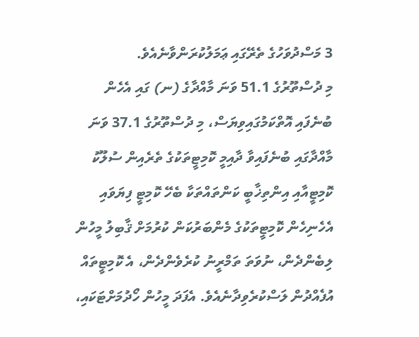3 މަސްދުވަހުގެ ތެރޭގައި ޢަމަލުކުރަންވާނެއެވެ.
މި ދުސްތޫރުގެ 51.1 ވަނަ މާއްދާގެ (ނ) ގައި އެހެން ބުނެފައި އޮތްކަމުގައިވިޔަސް، މި ދުސްތޫރުގެ 37.1 ވަނަ މާއްދާގައި ބުނެފައިވާ ދާއިމީ ކޮމިޓީތަކުގެ ތެރެއިން ސުލޫކު ކޮމިޓީއާއި އިންތިޚާބީ ކަންތައްތަކާ ބެހޭ ކޮމިޓީ ފިޔަވައި އެހެނިހެން ކޮމިޓީތަކުގެ މެންބަރުކަން ކުރުމަށް ޤާބިލު މީހުން ލިބެންދެން، ނުވަތަ ތަމްރީނު ކުރެވެންދެން، އެ ކޮމިޓީތައް އުފެއްދުން ލަސްކުރެވިދާނެއެވެ. އެފަދަ މީހުން ހޯދުމަށްޓަކައި،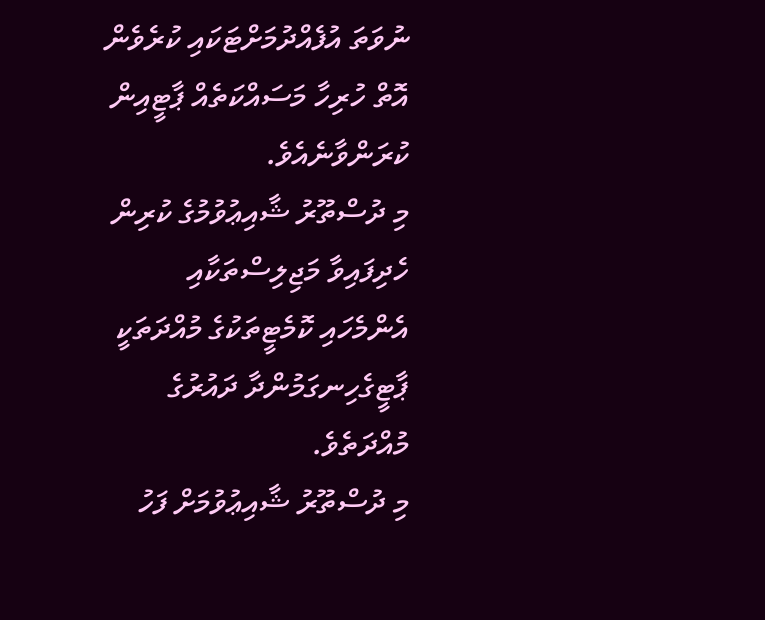ނުވަތަ އުފެއްދުމަށްޓަކައި ކުރެވެން އޮތް ހުރިހާ މަސައްކަތެއް ޕާޓީއިން ކުރަންވާނެއެވެ.
މި ދުސްތޫރު ޝާއިޢުވުމުގެ ކުރިން ހެދިފައިވާ މަޖިލިސްތަކާއި އެންމެހައި ކޮމެޓީތަކުގެ މުއްދަތަކީ ޕާޓީގެހިނގަމުންދާ ދައުރުގެ މުއްދަތެވެ.
މި ދުސްތޫރު ޝާއިޢުވުމަށް ފަހު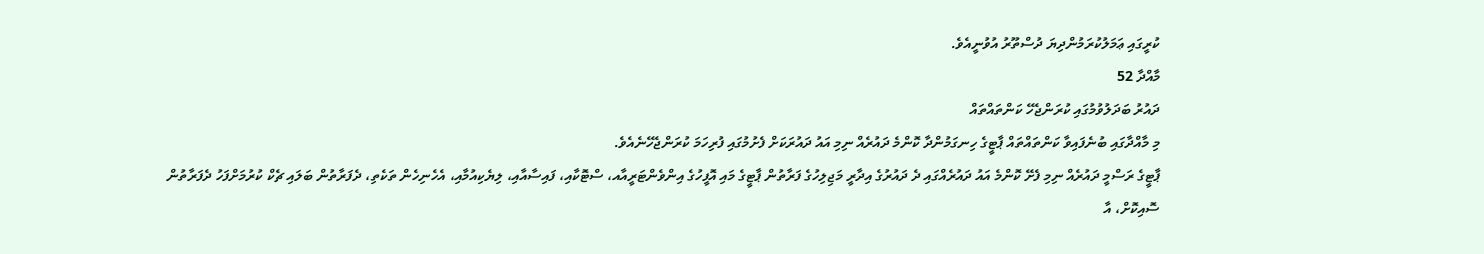ކުރީގައި ޢަމަލުކުރަމުންދިޔަ ދުސްތޫރު އުވުނީއެވެ.
މާއްދާ 52
ދައުރު ބަދަލުވުމުގައި ކުރަންޖެހޭ ކަންތައްތައް
މި މާއްދާގައި ބުނެފައިވާ ކަންތައްތައް ޕާޓީގެ ހިނގަމުންދާ ކޮންމެ ދައުރެއް ނިމި އައު ދައުރަކަށް ފެށުމުގައި ފުރިހަމަ ކުރަންޖެހޭނެއެވެ.
ޕާޓީގެ ރަސްމީ ދައުރެއް ނިމި ފެށޭ ކޮންމެ އައު ދައުރެއްގައި ދެ ދައުރުގެ އިދާރީ މަޖިލިހުގެ ފަރާތުން ޕާޓީގެ މައި އޮފީހުގެ އިންވެންޓަރީއާއ، ސްޓޮކާއި، ފައިސާއާއި، ލިޔެކިއުމާއި، އެހެނިހެން ތަކެތި، ދެފަރާތުން ބަލައި ޗެކް ކުރުމަށްފަހު ދެފަރާތުން ސޮއިކޮށް، އާ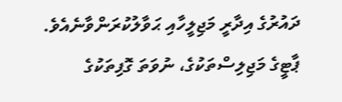ދައުރުގެ އިދާރީ މަޖިލީހާއި ޙަވާލުކުރަންވާނެއެވެ.
ޕާޓީގެ މަޖިލިސްތަކުގެ، ނުވަތަ ގޮފިތަކުގެ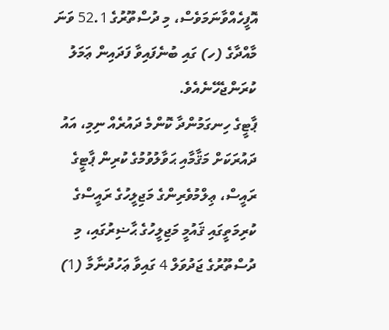އޮފީހެއްވާނަމަވެސް، މި ދުސްތޫރުގެ 52.1 ވަނަ މާއްދާގެ (ހ) ގައި ބުނެފައިވާ ފަދައިން ޢަމަލު ކުރަންޖެހޭނެއެވެ.
ޕާޓީގެ ހިނގަމުންދާ ކޮންމެ ދައުރެއް ނިމި، އައު ދައުރަކަށް މަޤާމާއި ޙަވާލުވުމުގެ ކުރިން ޕާޓީގެ ރައީސް، ޢިލްމުވެރިންގެ މަޖިލީހުގެ ރައީސްގެ ކުރިމަތީގައި ޤައުމީ މަޖިލީހުގެ ޙާޟިރުގައި، މި ދުސްތޫރުގެ ޖަދުވަލް 4 ގައިވާ ޢަހުދުނާމާ (1)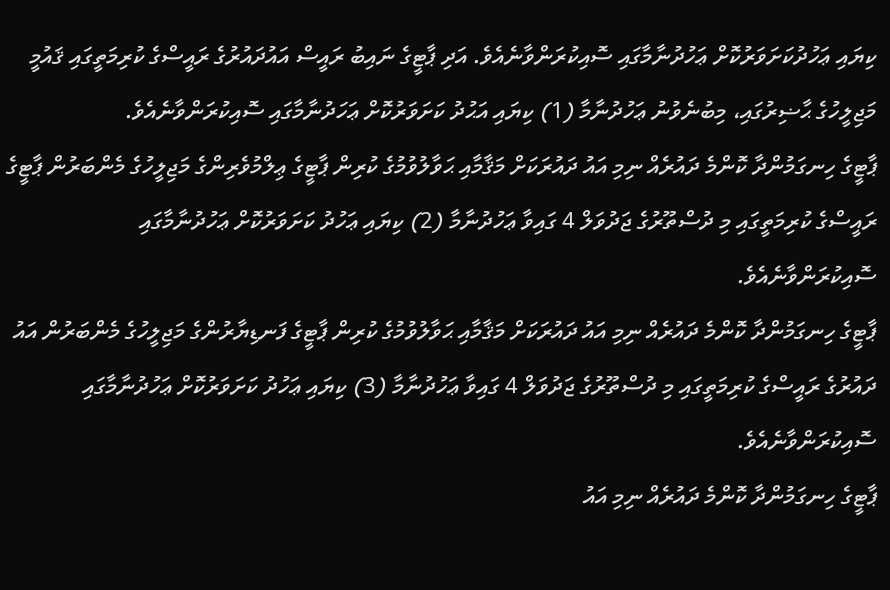ކިޔައި ޢަހުދުކަށަވަރުކޮށް ޢަހުދުނާމާގައި ސޮއިކުރަންވާނެއެވެ. އަދި ޕާޓީގެ ނައިބު ރައީސް އައުދައުރުގެ ރައީސްގެ ކުރިމަތީގައި ޤައުމީ މަޖިލީހުގެ ޙާޟިރުގައި، މިބުނެވުނު ޢަހުދުނާމާ (1) ކިޔައި އަޙުދު ކަށަވަރުކޮށް ޢަހަދުނާމާގައި ސޮއިކުރަންވާނެއެވެ.
ޕާޓީގެ ހިނގަމުންދާ ކޮންމެ ދައުރެއް ނިމި އައު ދައުރަކަށް މަޤާމާއި ޙަވާލުވުމުގެ ކުރިން ޕާޓީގެ ޢިލްމުވެރިންގެ މަޖިލީހުގެ މެންބަރުން ޕާޓީގެ ރައީސްގެ ކުރިމަތީގައި މި ދުސްތޫރުގެ ޖަދުވަލް 4 ގައިވާ ޢަހުދުނާމާ (2) ކިޔައި ޢަހުދު ކަށަވަރުކޮށް ޢަހުދުނާމާގައި ސޮއިކުރަންވާނެއެވެ.
ޕާޓީގެ ހިނގަމުންދާ ކޮންމެ ދައުރެއް ނިމި އައު ދައުރަކަށް މަޤާމާއި ޙަވާލުވުމުގެ ކުރިން ޕާޓީގެ ފަނޑިޔާރުންގެ މަޖިލީހުގެ މެންބަރުން އައު ދައުރުގެ ރައީސްގެ ކުރިމަތީގައި މި ދުސްތޫރުގެ ޖަދުވަލް 4 ގައިވާ ޢަހުދުނާމާ (3) ކިޔައި ޢަހުދު ކަށަވަރުކޮށް ޢަހުދުނާމާގައި ސޮއިކުރަންވާނެއެވެ.
ޕާޓީގެ ހިނގަމުންދާ ކޮންމެ ދައުރެއް ނިމި އައު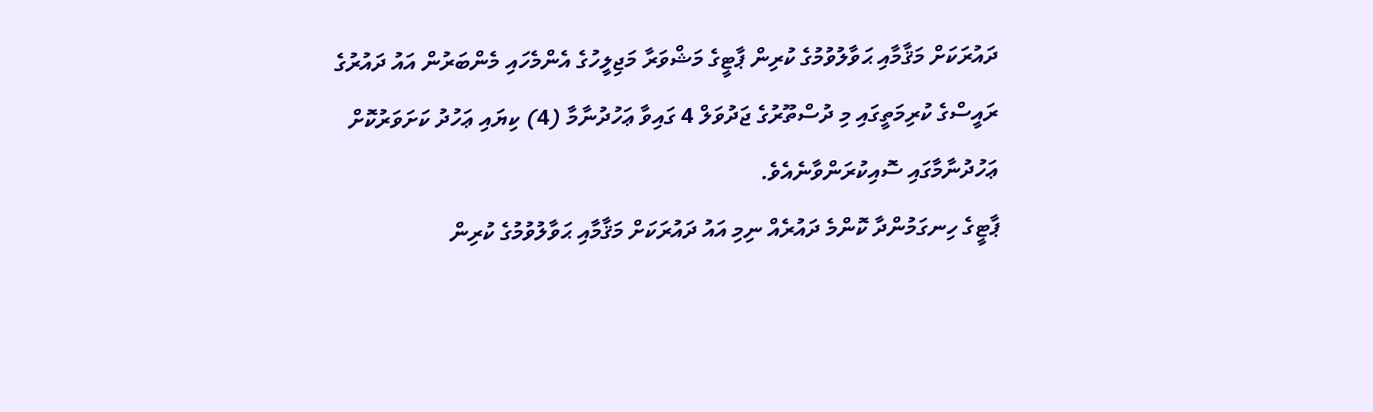ދައުރަކަށް މަޤާމާއި ޙަވާލުވުމުގެ ކުރިން ޕާޓީގެ މަޝްވަރާ މަޖިލީހުގެ އެންމެހައި މެންބަރުން އައު ދައުރުގެ ރައީސްގެ ކުރިމަތީގައި މި ދުސްތޫރުގެ ޖަދުވަލް 4 ގައިވާ ޢަހުދުނާމާ (4) ކިޔައި ޢަހުދު ކަށަވަރުކޮށް ޢަހުދުނާމާގައި ސޮއިކުރަންވާނެއެވެ.
ޕާޓީގެ ހިނގަމުންދާ ކޮންމެ ދައުރެއް ނިމި އައު ދައުރަކަށް މަޤާމާއި ޙަވާލުވުމުގެ ކުރިން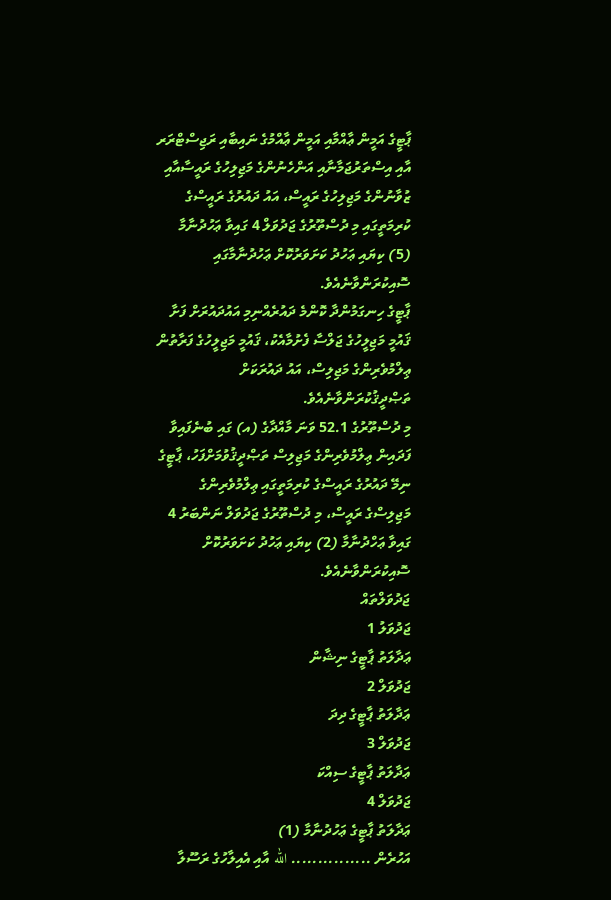ޕާޓީގެ އަމީން ޢާއްމާއި އަމީން ޢާއްމުގެ ނައިބާއި ރަޖިސްޓްރަރ އާއި އިސްތަރުޖަމާނާއި އަންހެނުންގެ މަޖިލިހުގެ ރައީސާއާއި ޒުވާނުންގެ މަޖިލިހުގެ ރައީސް، އައު ދައުރުގެ ރައީސްގެ ކުރިމަތީގައި މި ދުސްތޫރުގެ ޖަދުވަލް 4 ގައިވާ ޢަހުދުނާމާ (5) ކިޔައި ޢަހުދު ކަށަވަރުކޮށް ޢަހުދުނާމާގައި ސޮއިކުރަންވާނެއެވެ.
ޕާޓީގެ ހިނގަމުންދާ ކޮންމެ ދައުރެއްނިމި އައުދައުރަށް ފަށާ ޤައުމީ މަޖިލީހުގެ ޖަލްސާ ފެށުމާއެކު، ޤައުމީ މަޖިލީހުގެ ފަރާތުން ޢިލްމުވެރިންގެ މަޖިލިސް، އައު ދައުރަކަށް ތަޞްދީޤުކުރަންވާނެއެވެ.
މި ދުސްތޫރުގެ 52.1 ވަނަ މާއްދާގެ (އ) ގައި ބުނެފައިވާ ފަދައިން ޢިލްމުވެރިންގެ މަޖިލިސް ތަޞްދީޤުވުމަށްފަހު، ޕާޓީގެ ނިމޭ ދައުރުގެ ރައީސްގެ ކުރިމަތީގައި ޢިލްމުވެރިންގެ މަޖިލިސްގެ ރައީސް، މި ދުސްތޫރުގެ ޖަދުވަލް ނަންބަރު 4 ގައިވާ ޢަހްދުނާމާ (2) ކިޔައި ޢަހުދު ކަށަވަރުކޮށް ސޮއިކުރަންވާނެއެވެ.
ޖަދުވަލްތައް
ޖަދުވަލު 1
ޢަދާލަތު ޕާޓީގެ ނިޝާން
ޖަދުވަލް 2
ޢަދާލަތު ޕާޓީގެ ދިދަ
ޖަދުވަލް 3
ޢަދާލަތު ޕާޓީގެ ސިއްކަ
ޖަދުވަލް 4
ޢަދާލަތު ޕާޓީގެ ޢަހުދުނާމާ (1)
އަހުރެން ............... الله އާއި އެއިލާހުގެ ރަސޫލާ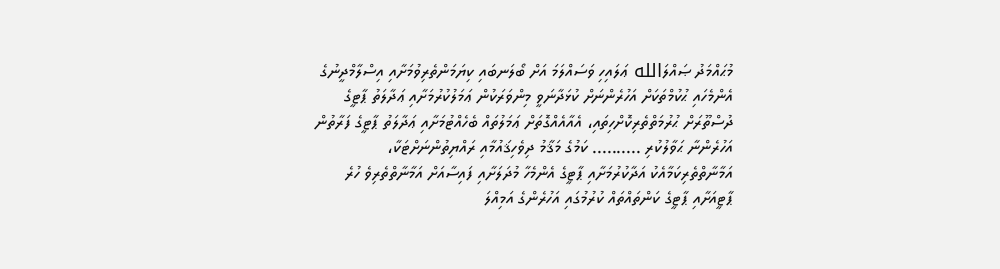މުޙައްމަދު ޞައްލަالله ޢަލައިހި ވަސައްލަމަ އަށް ބޯލަނބައި ކިޔަމަންތެރިވުމަށާއި އިސްލާމްދީނުގެ އެންމެހައި ޙުކުމްތަކަށް އަހުރެންނަށް ކުޅަދާނަވީ މިންވަރަކުން ޢަމަލުކުރުމަށާއި ޢަދާލަތު ޕާޓީގެ ދުސްތޫރަށް ޙުރުމަތްތެރިކޮށްހިތައި، އެއާއެއްގޮތަށް ޢަމަލުތައް ބެހެއްޓުމަށާއި ޢަދާލަތު ޕާޓީގެ ފަރާތުން އަހުރެންނާ ޙަވާލުކުރި .......... ކަމުގެ މަޤާމު ދިވެހިޤައުމާއި ރައްޔިތުންނަށްޓަކާ، އަމާނާތްތެރިކަމާއެކު އަދާކުރުމަށާއި ޕާޓީގެ އެންމެހާ މުދަލަށާއި ފައިސާއަށް އަމާނާތްތެރިވެ ހުރެ ޕާޓީއަށާއި ޕާޓީގެ ކަންތައްތައް ކުރުމުގައި އަހުރެންގެ އަމިއްލަ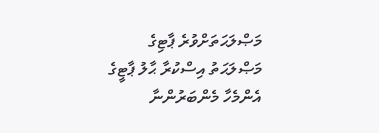މަޞްލަޙަތަށްވުރެ ޕާޓިގެ މަޞްލަޙަތު އިސްކުރާ ޙާލު ޕާޓީގެ އެންމެހާ މެންބަރުންނާ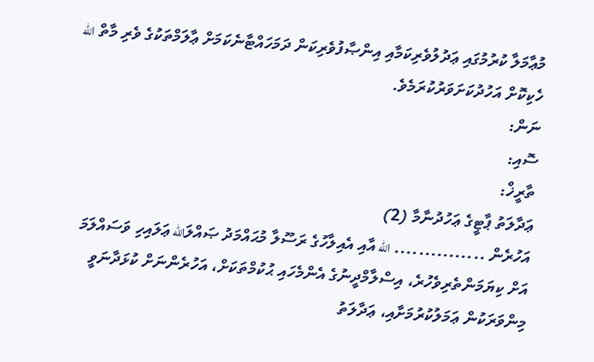މުޢާމަލާ ކުރުމުގައި ޢަދުލުވެރިކަމާއި އިންޞާފުވެރިކަން ދަމަހައްޓާނެކަމަށް ޢާލަމްތަކުގެ ވެރި މާތް الله ހެކިކޮށް އަހުދުކަށަވަރުކުރަމެވެ.
ނަން:
ސޮއި:
ތާރީޚް:
ޢަދާލަތު ޕާޓީގެ ޢަހުދުނާމާ (2)
އަހުރެން ............... الله އާއި އެއިލާހުގެ ރަސޫލާ މުޙައްމަދު ޞައްލަالله ޢަލައިހި ވަސައްލަމަ އަށް ކިޔަމަންތެރިވެހުރެ، އިސްލާމްދީނުގެ އެންމެހައި ޙުކުމްތަކަށް، އަހުރެންނަށް ކުޅަދާނަވީ މިންވަރަކުން ޢަމަލުކުރުމަށާއި، ޢަދާލަތު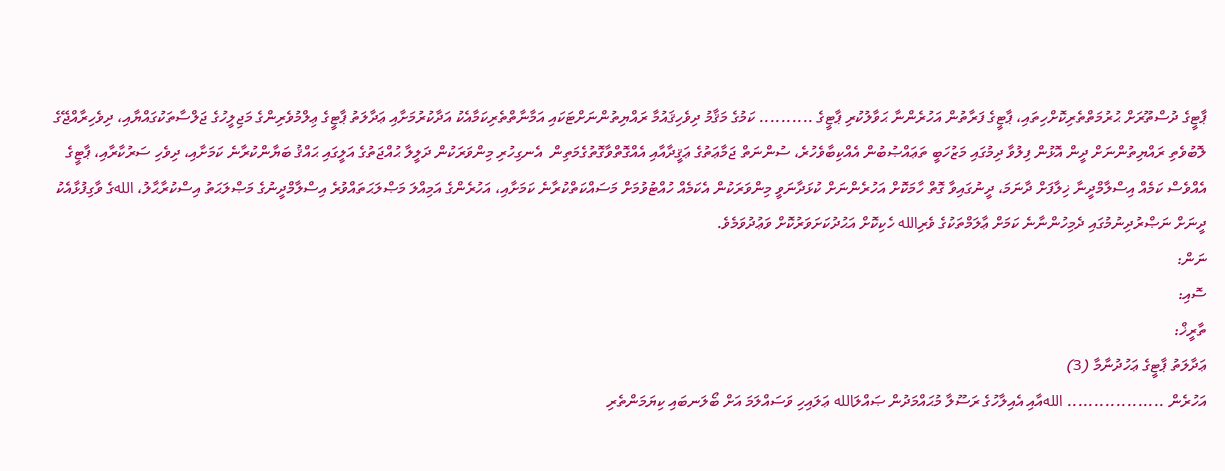ޕާޓީގެ ދުސްތޫރަށް ޙުރުމަތްތެރިކޮށްހިތައި، ޕާޓީގެ ފަރާތުން އަހުރެންނާ ޙަވާލުކުރި ޕާޓީގެ .......... ކަމުގެ މަޤާމު ދިވެހިޤައުމާ ރައްޔިތުންނަށްޓަކައި އަމާނާތްތެރިކަމާއެކު އަދާކުރުމަށާއި ޢަދާލަތު ޕާޓީގެ ޢިލްމުވެރިންގެ މަޖިލީހުގެ ޖަލްސާތަކުގައްޔާއި، ދިވެހިރާއްޖޭގެ ލޮބުވެތި ރައްޔިތުންނަށް ދީން އޮޅުން ފިލުވާ ދިމުގައި މަޒުހަބީ ތަޢައްޞުބުން އެއްކިބާވެހުރެ، ސުންނަތް ޖަމާޢަތުގެ ޢަޤީދާއާއި އެއްގޮތްވާގޮތުގެމަތިން  އެނގިހުރި މިންވަރަކުން ދަލީލާ ޙުއްޖަތުގެ އަލީގައި ޙައްޤު ބަޔާންކުރާނެ ކަމަށާއި، ދިވެހި ސަރުކާރާއި، ޕާޓީގެ އެއްވެސް ކަމެއް އިސްލާމްދީނާ ޚިލާފަށް ދާނަމަ، ދީނުގައިވާ ގޮތް ހާމަކޮށް އަހުރެންނަށް ކުޅަދާނަވީ މިންވަރަކުން އެކަމެއް ހުއްޓުވުމަށް މަސައްކަތްކުރާނެ ކަމަށާއި، އަހުރެންގެ އަމިއްލަ މަޞްލަޙަތައްވުރެ އިސްލާމްދީނުގެ މަޞްލަޙަތު އިސްކުރާޙާލު، اللهގެ ވާގިފުޅާއެކު ދީނަށް ނަޞްރުދިނުމުގައި ދެމިހުންނާނެ ކަމަށް ޢާލަމްތަކުގެ ވެރިالله ހެކިކޮށް އަޙުދުކަށަވަރުކޮށް ވަޢުދުވަމެވެ.
ނަން:
ސޮއި:
ތާރީޚް:
ޢަދާލަތު ޕާޓީގެ ޢަހުދުނާމާ (3)
އަހުރެން .................. اللهއާއި އެއިލާހުގެ ރަސޫލާ މުޙައްމަދުން ޞައްލަالله ޢަލައިހި ވަސައްލަމަ އަށް ބޯލަނބައި ކިޔަމަންތެރި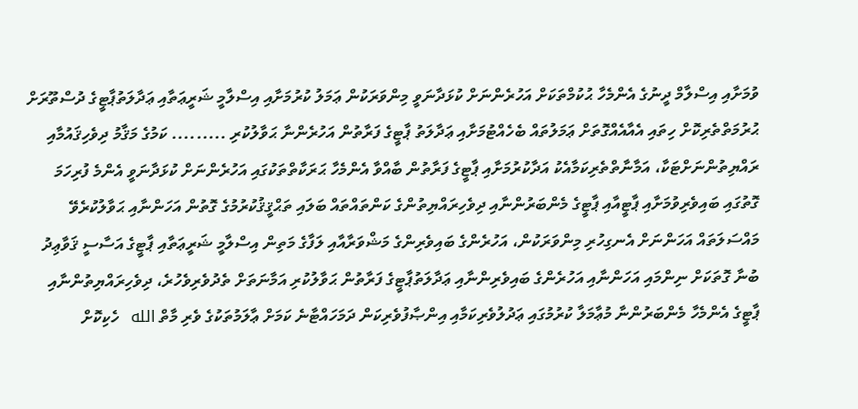ވުމަށާއި އިސްލާމް ދީނުގެ އެންމެހާ ޙުކުމްތަކަށް އަހުރެންނަށް ކުޅަދާނަވީ މިންވަރަކުން ޢަމަލު ކުރުމަށާއި އިސްލާމީ ޝަރީޢަތާއި ޢަދާލަތުޕާޓީގެ ދުސްތޫރަށް ޙުރުމަތްތެރިކޮށް ހިތައި އެއާއެއްގޮތަށް ޢަމަލުތައް ބެހެއްޓުމަށާއި ޢަދާލަތު ޕާޓީގެ ފަރާތުން އަހުރެންނާ ޙަވާލުކުރި ......... ކަމުގެ މަޤާމު ދިވެހިޤައުމާއި ރައްޔިތުންނަށްޓަކާ، އަމާނާތްތެރިކަމާއެކު އަދާކުރުމަށާއި ޕާޓީގެ ފަރާތުން ބާއްވާ އެންމެހާ ޙަރަކާތްތަކުގައި އަހުރެންނަށް ކުޅަދާނަވީ އެންމެ ފުރިހަމަ ގޮތުގައި ބައިވެރިވުމަށާއި ޕާޓީއާއި ޕާޓީގެ މެންބަރުންނާއި ދިވެހިރައްޔިތުންގެ ކަންތައްތައް ބަލައި ތަޙްޤީޤުކުރުމުގެ ގޮތުން އަހަންނާއި ޙަވާލުކުރެވޭ މައްސަލަތައް އަހަންނަށް އެނގިހުރި މިންވަރަކުން، އަހުރެންގެ ބައިވެރިންގެ މަޝްވަރާއާއި ލަފާގެ މަތިން އިސްލާމީ ޝަރީޢަތާއި ޕާޓީގެ އަސާސީ ޤަވާޢިދު ބުނާ ގޮތަކަށް ނިންމައި އަހަންނާއި އަހުރެންގެ ބައިވެރިންނާއި ޢަދާލަތުޕާޓީގެ ފަރާތުން ޙަވާލުކުރި އަމާނަތަށް ތެދުވެރިވެހުރެ، ދިވެހިރައްޔިތުންނާއި ޕާޓީގެ އެންމެހާ މެންބަރުންނާ މުޢާމަލާ ކުރުމުގައި ޢަދުލުވެރިކަމާއި އިންޞާފުވެރިކަން ދަމަހައްޓާނެ ކަމަށް ޢާލަމުތަކުގެ ވެރި މާތް الله  ހެކިކޮށް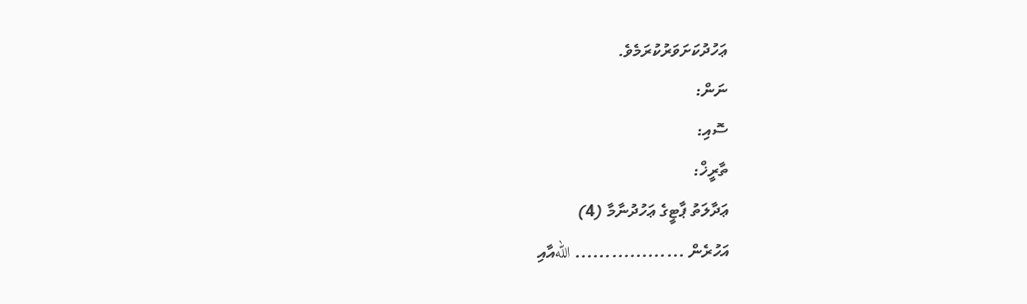ޢަހުދުކަށަވަރުކުރަމެވެ.
ނަން:
ސޮއި:
ތާރީޚް:
ޢަދާލަތު ޕާޓީގެ ޢަހުދުނާމާ (4)
އަހުރެން .................. اللهއާއި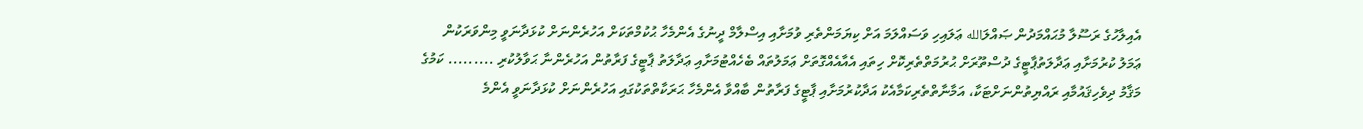އެއިލާހުގެ ރަސޫލާ މުޙައްމަދުން ޞައްލަالله ޢަލައިހި ވަސައްލަމަ އަށް ކިޔަމަންތެރި ވުމަށާއި އިސްލާމް ދީނުގެ އެންމެހާ ޙުކުމްތަކަށް އަހުރެންނަށް ކުޅަދާނަވީ މިންވަރަކުން ޢަމަލު ކުރުމަށާއި ޢަދާލަތުޕާޓީގެ ދުސްތޫރަށް ޙުރުމަތްތެރިކޮށް ހިތައި އެއާއެއްގޮތަށް ޢަމަލުތައް ބެހެއްޓުމަށާއި ޢަދާލަތު ޕާޓީގެ ފަރާތުން އަހުރެންނާ ޙަވާލުކުރި ......... ކަމުގެ މަޤާމު ދިވެހިޤައުމާއި ރައްޔިތުންނަށްޓަކާ، އަމާނާތްތެރިކަމާއެކު އަދާކުރުމަށާއި ޕާޓީގެ ފަރާތުން ބާއްވާ އެންމެހާ ޙަރަކާތްތަކުގައި އަހުރެންނަށް ކުޅަދާނަވީ އެންމެ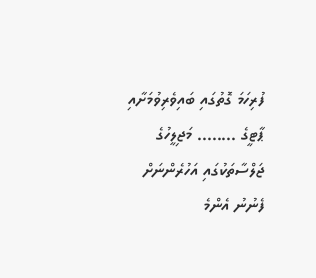ފުރިހަމަ ގޮތުގައި ބައިވެރިވުމަށާއި ޕާޓީގެ ........ މަޖިލީހުގެ ޖަލްސާތަކުގައި އަހުރެންނަށް ފެނުނު އެންމެ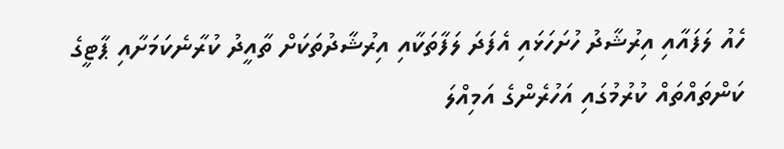ހެއު ލަފައާއި އިރުޝާދު ހުށަހަޅައި އެފަދަ ލަފާތަކާއި އިރުޝާދުތަކަށް ތާއީދު ކުރާނެކަމަށާއި ޕާޓީގެ ކަންތައްތައް ކުރުމުގައި އަހުރެންގެ އަމިއްލަ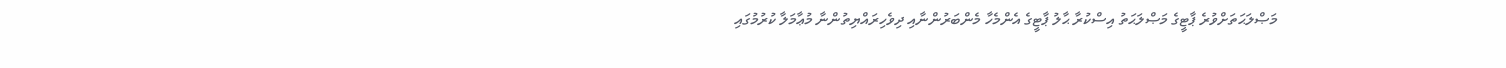މަޞްލަޙަތަށްވުރެ ޕާޓީގެ މަޞްލަޙަތު އިސްކުރާ ޙާލު ޕާޓީގެ އެންމެހާ މެންބަރުންނާއި ދިވެހިރައްޔިތުންނާ މުޢާމަލާ ކުރުމުގައި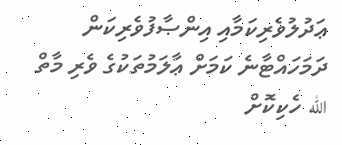ޢަދުލުވެރިކަމާއި އިންޞާފުވެރިކަން ދަމަހައްޓާނެ ކަމަށް ޢާލަމުތަކުގެ ވެރި މާތް الله  ހެކިކޮށް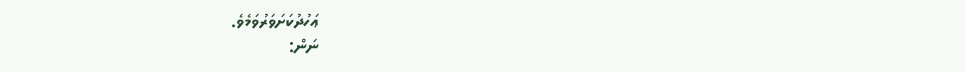ޢަހުދުކަށަވަރުވަމެވެ.
ނަން: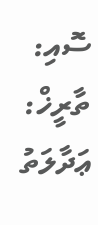ސޮއި:
ތާރީޚް:
ޢަދާލަތު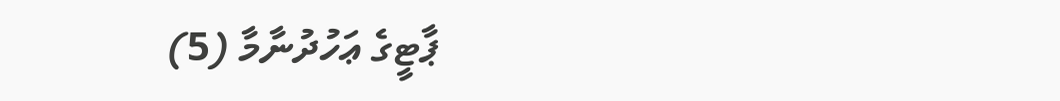ޕާޓީގެ ޢަހުދުނާމާ (5)